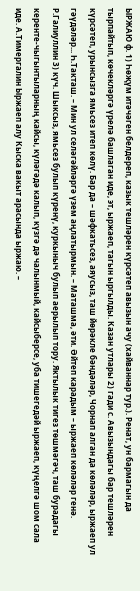ЫРЖАЮ ф. 1) Һөҗүм итәчәген белдереп, казык тешләрен күрсәтеп авызын ачу (хайваннар тур.). Ренат, ун бармагын да тырпайтып, көчекләргә үрелә башлаган иде, эт, ыржаеп, тагын ыргылды. Казан утлары 2) гади с. Авызындагы бар тешләрен күрсәтеп, урынсызга ямьсез итеп көлү. Бар да – шәфкатьсез, аяусыз, таш йөрәкле бәндәләр, Чорнап алган да көләләр, ыржаеп ул гәүдәләр... Һ.Такташ. – Мин ул селәгәйләргә үзем аңлатырмын. – Маташма, әти. Әйтеп карадым – ыржаеп көләләр генә. Р.Галиуллин 3) күч. Шыксыз, ямьсез булып күренү, куркыныч булып аерылып тору. Яктылык тигез төшмәгәч, таш бурадагы керенте-чыгынтыларның кайсы, күләгәдә калып, күзгә дә чалынмый, кайсыберсе, уба тишегедәй ыржаеп, күңелгә шом сала иде. А.Тимергалин Ыржаеп алу Кыска вакыт арасында ыржаю. –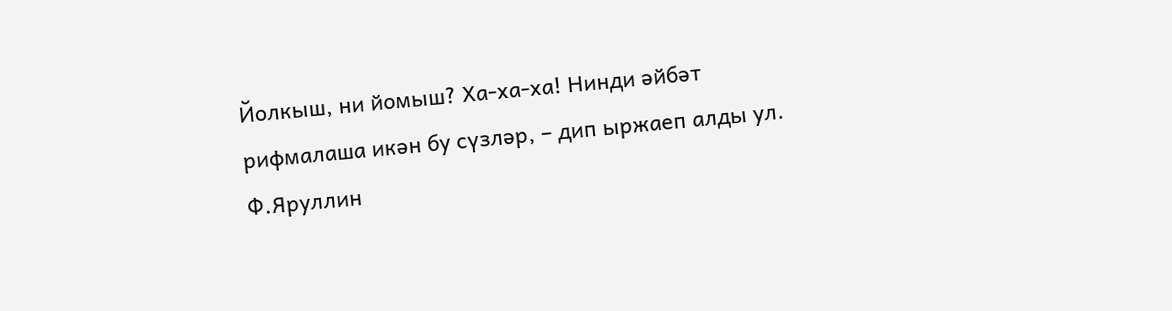Йолкыш, ни йомыш? Ха-ха-ха! Нинди әйбәт рифмалаша икән бу сүзләр, – дип ыржаеп алды ул. Ф.Яруллин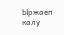Ыржаеп калу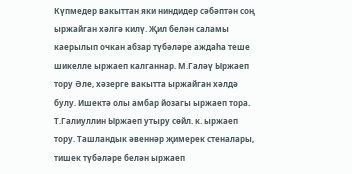Күпмедер вакыттан яки ниндидер сәбәптән соң ыржайган хәлгә килү. Җил белән саламы каерылып очкан абзар түбәләре аждаһа теше шикелле ыржаеп калганнар. М.Галәү Ыржаеп тору Әле, хәзерге вакытта ыржайган хәлдә булу. Ишектә олы амбар йозагы ыржаеп тора. Т.Галиуллин Ыржаеп утыру сөйл. к. ыржаеп тору. Ташландык әвеннәр җимерек стеналары, тишек түбәләре белән ыржаеп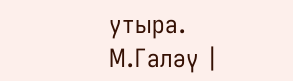утыра. М.Галәү |